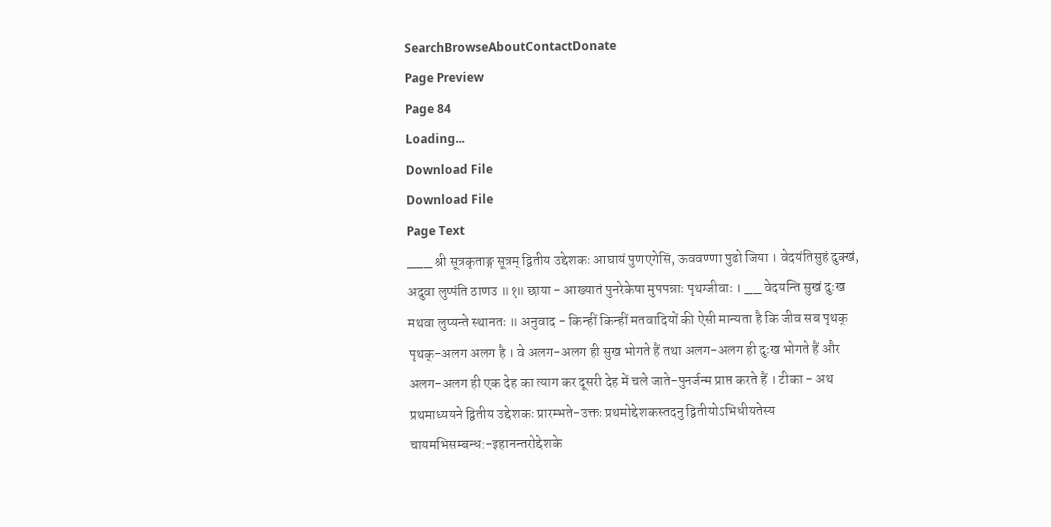SearchBrowseAboutContactDonate
Page Preview
Page 84
Loading...
Download File
Download File
Page Text
___ श्री सूत्रकृताङ्ग सूत्रम् द्वितीय उद्देशकः आघायं पुणएगेसिं, ऊववण्णा पुढो जिया । वेदयंतिसुहं दुक्खं, अदुवा लुप्पंति ठाणउ ॥१॥ छाया - आख्यातं पुनरेकेषा मुपपन्नाः पृथग्जीवाः । __ वेदयन्ति सुखं दुःख मथवा लुप्यन्ते स्थानतः ॥ अनुवाद - किन्हीं किन्हीं मतवादियों की ऐसी मान्यता है कि जीव सब पृथक् पृथक्-अलग अलग है । वे अलग-अलग ही सुख भोगते हैं तथा अलग-अलग ही दुःख भोगते हैं और अलग-अलग ही एक देह का त्याग कर दूसरी देह में चले जाते-पुनर्जन्म प्राप्त करते हैं । टीका - अथ प्रथमाध्ययने द्वितीय उद्देशकः प्रारम्भते-उक्तः प्रथमोद्देशकस्तदनु द्वितीयोऽभिधीयतेस्य चायमभिसम्बन्ध:-इहानन्तरोद्देशके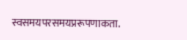स्वसमयपरसमयप्ररूपणाकता.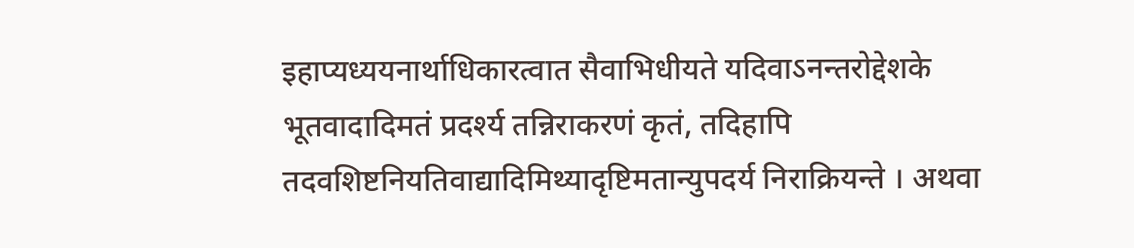इहाप्यध्ययनार्थाधिकारत्वात सैवाभिधीयते यदिवाऽनन्तरोद्देशके भूतवादादिमतं प्रदर्श्य तन्निराकरणं कृतं, तदिहापि तदवशिष्टनियतिवाद्यादिमिथ्यादृष्टिमतान्युपदर्य निराक्रियन्ते । अथवा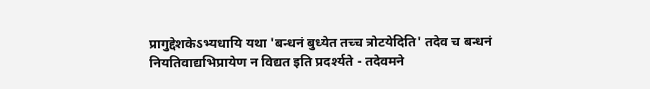प्रागुद्देशकेऽभ्यधायि यथा 'बन्धनं बुध्येत तच्च त्रोटयेदिति' तदेव च बन्धनं नियतिवाद्यभिप्रायेण न विद्यत इति प्रदर्श्यते - तदेवमने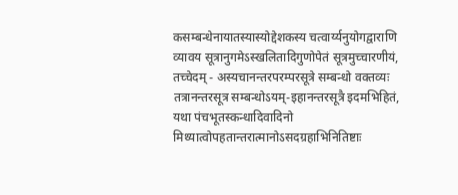कसम्बन्धेनायातस्यास्योद्देशकस्य चत्वार्य्यनुयोगद्वाराणि व्यावय सूत्रानुगमेऽस्खलितादिगुणोपेतं सूत्रमुच्चारणीयं, तच्चेदम् - अस्यचानन्तरपरम्परसूत्रे सम्बन्धो वक्तव्यः तत्रानन्तरसूत्र सम्बन्धोऽयम्-इहानन्तरसूत्रै इदमभिहितं, यथा पंचभूतस्कन्धादिवादिनो मिथ्यात्वोपहतान्तरात्मानोऽसदग्रहाभिनितिष्टाः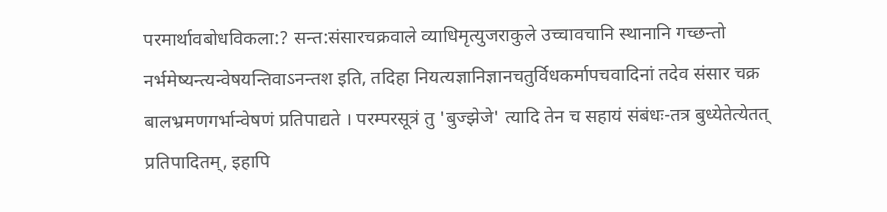परमार्थावबोधविकला:? सन्त:संसारचक्रवाले व्याधिमृत्युजराकुले उच्चावचानि स्थानानि गच्छन्तो नर्भमेष्यन्त्यन्वेषयन्तिवाऽनन्तश इति, तदिहा नियत्यज्ञानिज्ञानचतुर्विधकर्मापचवादिनां तदेव संसार चक्र बालभ्रमणगर्भान्वेषणं प्रतिपाद्यते । परम्परसूत्रं तु 'बुज्झेजे' त्यादि तेन च सहायं संबंधः-तत्र बुध्येतेत्येतत् प्रतिपादितम्, इहापि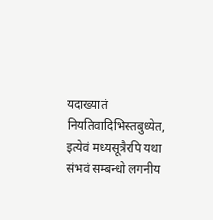यदाख्यातं नियतिवादिभिस्तबुध्येत, इत्येवं मध्यसूत्रैरपि यथा संभवं सम्बन्धो लगनीय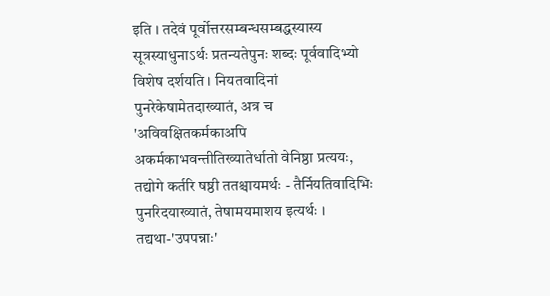इति । तदेवं पूर्वोत्तरसम्बन्धसम्बद्धस्यास्य सूत्रस्याधुनाऽर्थः प्रतन्यतेपुनः शब्दः पूर्ववादिभ्यो विशेष दर्शयति । नियतवादिनां पुनरेकेषामेतदाख्यातं, अत्र च 'अविवक्षितकर्मकाअपि अकर्मकाभवन्तीतिख्यातेर्धातो वेनिष्ठा प्रत्ययः, तद्योगे कर्तरि षष्ठी ततश्चायमर्थः - तैर्नियतिवादिभिः पुनरिदयाख्यातं, तेषामयमाशय इत्यर्थः । तद्यथा-'उपपन्नाः'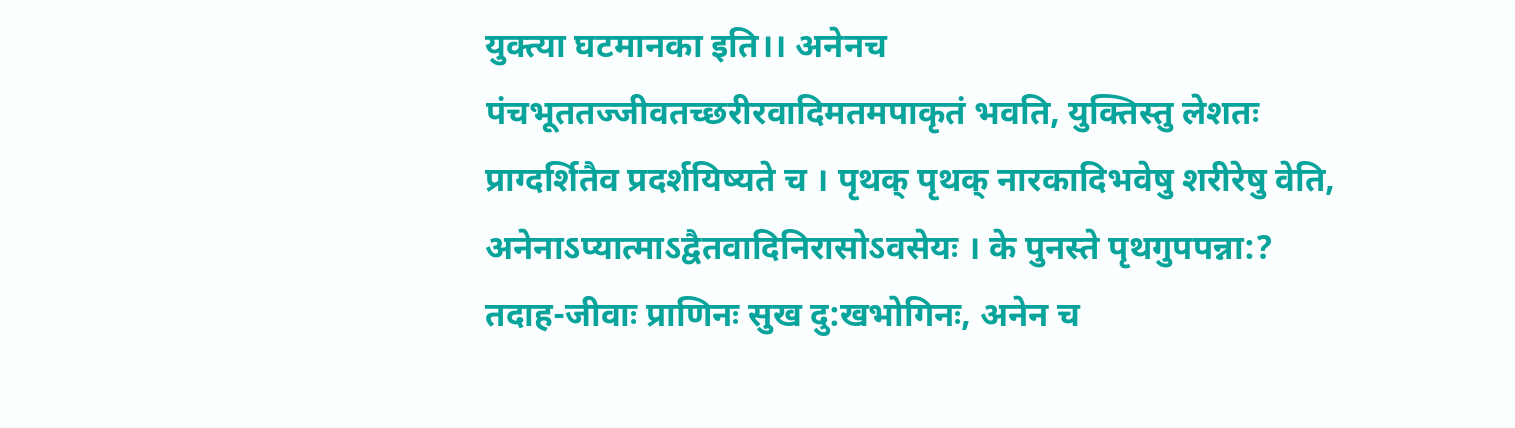युक्त्या घटमानका इति।। अनेनच पंचभूततज्जीवतच्छरीरवादिमतमपाकृतं भवति, युक्तिस्तु लेशतः प्राग्दर्शितैव प्रदर्शयिष्यते च । पृथक् पृथक् नारकादिभवेषु शरीरेषु वेति, अनेनाऽप्यात्माऽद्वैतवादिनिरासोऽवसेयः । के पुनस्ते पृथगुपपन्ना:? तदाह-जीवाः प्राणिनः सुख दु:खभोगिनः, अनेन च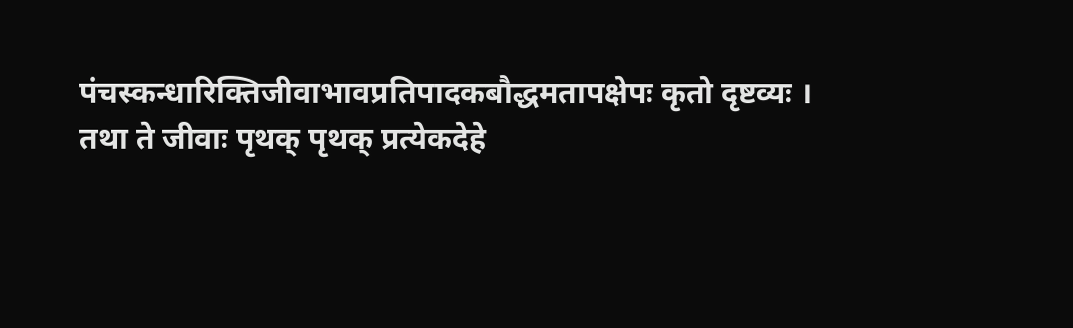पंचस्कन्धारिक्तिजीवाभावप्रतिपादकबौद्धमतापक्षेपः कृतो दृष्टव्यः । तथा ते जीवाः पृथक् पृथक् प्रत्येकदेहे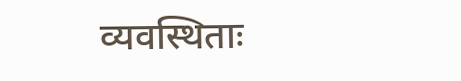व्यवस्थिताः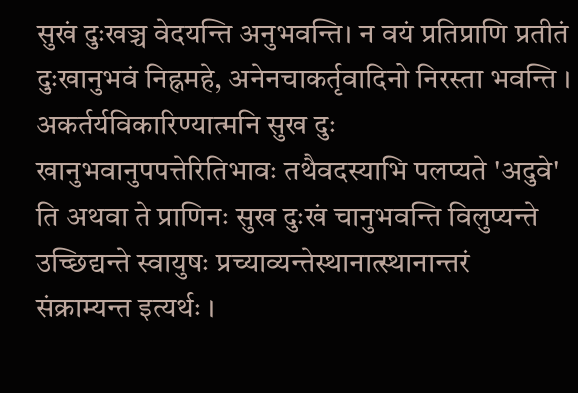सुखं दुःखञ्च वेदयन्ति अनुभवन्ति। न वयं प्रतिप्राणि प्रतीतं दुःखानुभवं निह्नमहे, अनेनचाकर्तृवादिनो निरस्ता भवन्ति । अकर्तर्यविकारिण्यात्मनि सुख दुः खानुभवानुपपत्तेरितिभावः तथैवदस्याभि पलप्यते 'अदुवे' ति अथवा ते प्राणिनः सुख दुःखं चानुभवन्ति विलुप्यन्ते उच्छिद्यन्ते स्वायुषः प्रच्याव्यन्तेस्थानात्स्थानान्तरं संक्राम्यन्त इत्यर्थः ।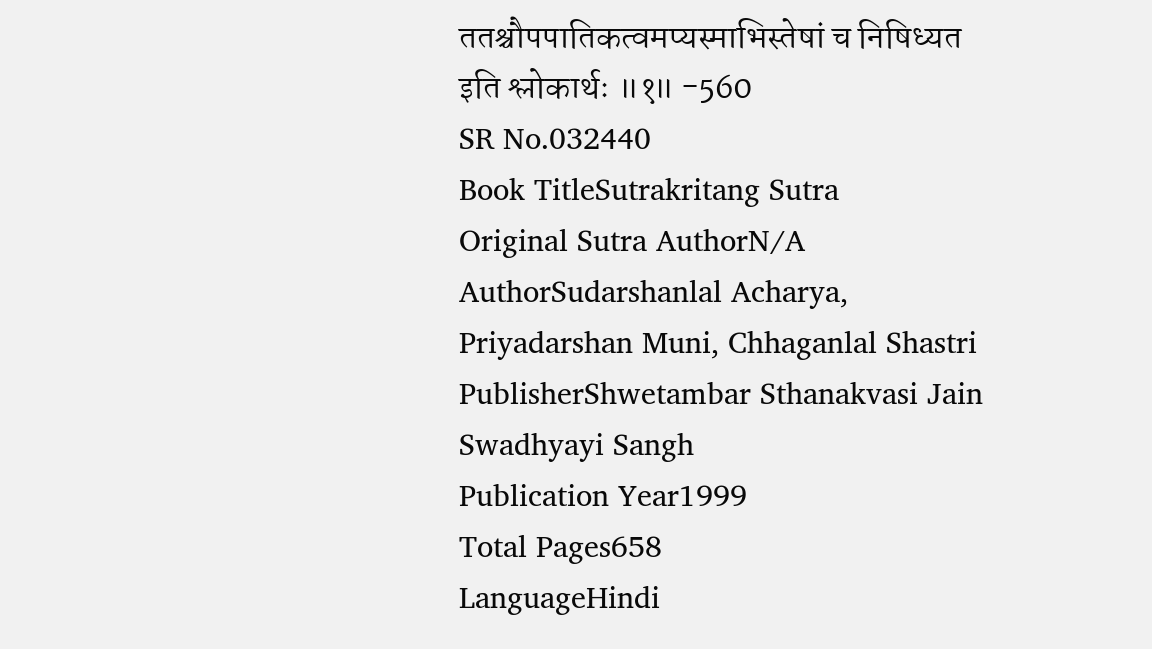ततश्चौपपातिकत्वमप्यस्माभिस्तेषां च निषिध्यत इति श्लोकार्थः ॥१॥ -560
SR No.032440
Book TitleSutrakritang Sutra
Original Sutra AuthorN/A
AuthorSudarshanlal Acharya, Priyadarshan Muni, Chhaganlal Shastri
PublisherShwetambar Sthanakvasi Jain Swadhyayi Sangh
Publication Year1999
Total Pages658
LanguageHindi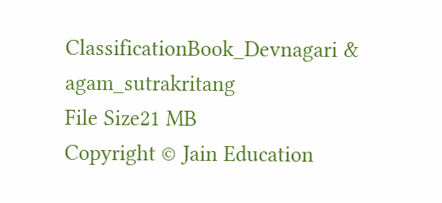ClassificationBook_Devnagari & agam_sutrakritang
File Size21 MB
Copyright © Jain Education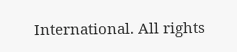International. All rights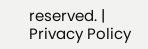reserved. | Privacy Policy